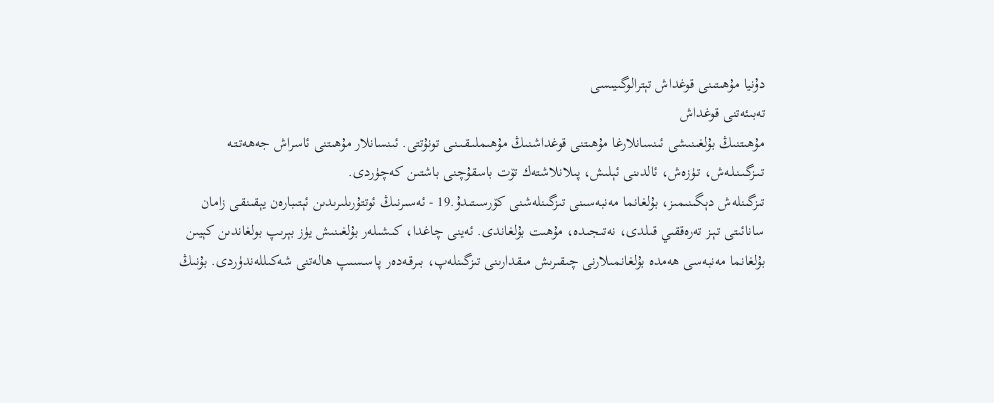دۇنيا مۇھىتىنى قوغداش تېترالوگىيىسى
تەبىئەتنى قوغداش
مۇھىتنىڭ بۇلغىنىشى ئىنسانلارغا مۇھىتنى قوغداشنىڭ مۇھىملىـقـىـنـى تونۇتتى. ئىنسانلار مۇھىتنى ئاسراش جەھەتـتـە تـىـزگـىـنـلـەش، تـۈزەش، ئالدىنى ئېلىش، پىلانلاشتەك تۆت باسقۇچنى باشتىن كەچۈردى.
تىزگىنلەش دېگىنىمىز، بۇلغانما مەنبەسىنى تىزگىنلەشنى كۆرسىتىدۇ.19 - ئەسىرنىڭ ئوتتۇرىلىرىدىن ئېتىبارەن يېقىنقـى زامان سانائىتى تـېـز تەرەققىي قىلدى، نەتىجىدە، مۇھىت بۇلغاندى. ئەينى چاغدا، كىشىلەر بۇلغىنىش يۈز بېرىپ بولغاندىن كېيىن بۇلغانما مەنبەسى ھەمدە بۇلغانمىلارنى چىقىرىش مىقدارىنى تىزگىنلەپ، بىرقـەدەر پـاسـسىپ ھالەتنى شەكىللەندۈردى. بۇنىڭ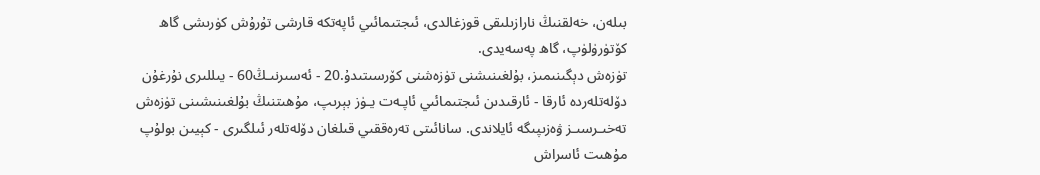بىلەن، خەلقنىڭ نارازىلىقى قوزغالدى، ئىجتىمائىي ئاپەتكە قارشى تۇرۇش كۈرىشى گاھ كۆتۈرۈلۈپ، گاھ پەسەيدى.
تۈزەش دېگىنىمىز، بۇلغىنىشنى تۈزەشنى كۆرسىتىدۇ.20 - ئەسىرنىـڭ60 - يىللىرى نۇرغۇن دۆلەتلەردە ئارقا - ئارقىدىن ئىجتىمائىي ئاپـەت يـۈز بېرىپ، مۇھىتنىڭ بۇلغىنىشىنى تۈزەش تەخىـرسىـز ۋەزىپىگە ئايلاندى. سانائىتى تەرەققىي قىلغان دۆلەتلەر ئىلگىرى - كېيىن بولۇپ مۇھىت ئاسراش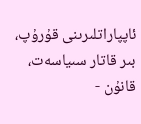ئاپپاراتلىرىنى قۇرۇپ، بىر قاتار سىياسەت، قانۇن -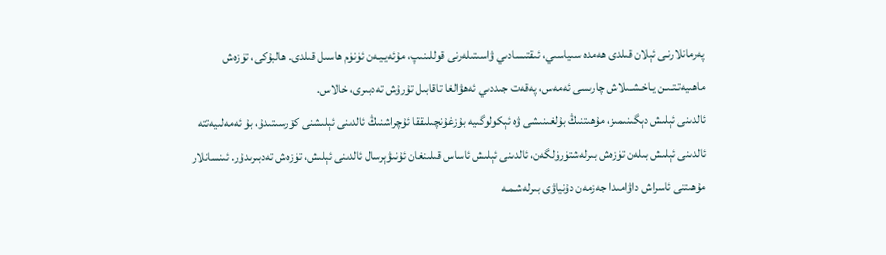پەرمانلارنـى ئېلان قىلدى ھەمدە سىياسىي، ئىقتىسادىي ۋاسىتىلەرنى قوللىنىپ، مۇئەيـيـەن ئۈنۈم ھاسىل قىلدى. ھالبۇكى، تۈزەش ماھىيەتـتـىـن يـاخـشـىلاش چارىسى ئەمەس، پەقەت جىددىي ئەھۋالغا تاقابىل تۇرۇش تەدبىرى، خالاس.
ئالدىنى ئېلىش دېگىنىمىز، مۇھىتنىڭ بۇلغىنىشى ۋە ئېكولوگىيە بۇزغۇنچىلىققا ئۇچراشنىڭ ئالدىنى ئېلىشنى كۆرسىتىدۇ، بۇ ئەمەلىيەتتە ئالدىنى ئېلىش بىلەن تۈزەش بىرلەشتۈرۈلگەن، ئالدىنى ئېلىش ئاساس قىلىنغان ئۇنىۋېرسال ئالدىنى ئېلىش، تۈزەش تەدبىرىدۇر. ئىنسانلار مۇھىتنى ئاسراش داۋامىدا جەزمەن دۇنياۋى بىرلەشـمـە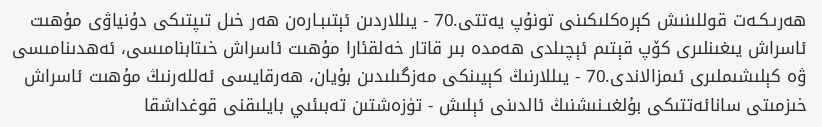ھەرىـكـەت قوللىنىش كېرەكلىكىنى تونۇپ يەتتى.70 - يىللاردىن ئېتىبـارەن ھەر خىل تىپتىكى دۇنياۋى مۇھىت ئاسراش يىغىنلىرى كۆپ قېتىم ئېچىلدى ھەمدە بىر قاتار خەلقئارا مۇھىت ئاسراش خىتابنامىسى، ئەھدىنامىسى ۋە كېلىشىملىرى ئىمزالاندى.70 - يىللارنىڭ كېيىنكى مەزگىلىدىن بۇيان، ھەرقايسى ئەللەرنىڭ مۇھىت ئاسراش خىزمىتى سانائەتتىكى بۇلغىـنىشنىڭ ئالدىنى ئېلىش - تۈزەشتىن تەبىئىي بايلىقنى قوغداشقا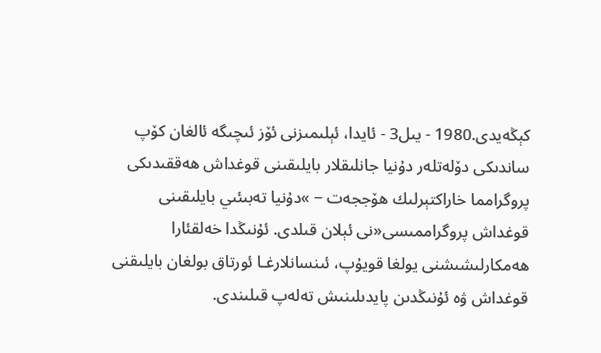كېڭەيدى.1980 - يىل3 - ئايدا، ئېلىمىزنى ئۆز ئىچىگە ئالغان كۆپ ساندىكى دۆلەتلەر دۇنيا جانلىقلار بايلىقىنى قوغداش ھەققىدىكى پروگرامما خاراكتېرلىك ھۆججەت − »دۇنيا تەبىئىي بايلىقىنى قوغداش پروگراممىسى«نى ئېلان قىلدى. ئۇنىڭدا خەلقئارا ھەمكارلىشىشنى يولغا قويۇپ، ئىنسانلارغـا ئورتاق بولغان بايلىقنى قوغداش ۋە ئۇنىڭدىن پايدىلىنىش تەلەپ قىلىندى.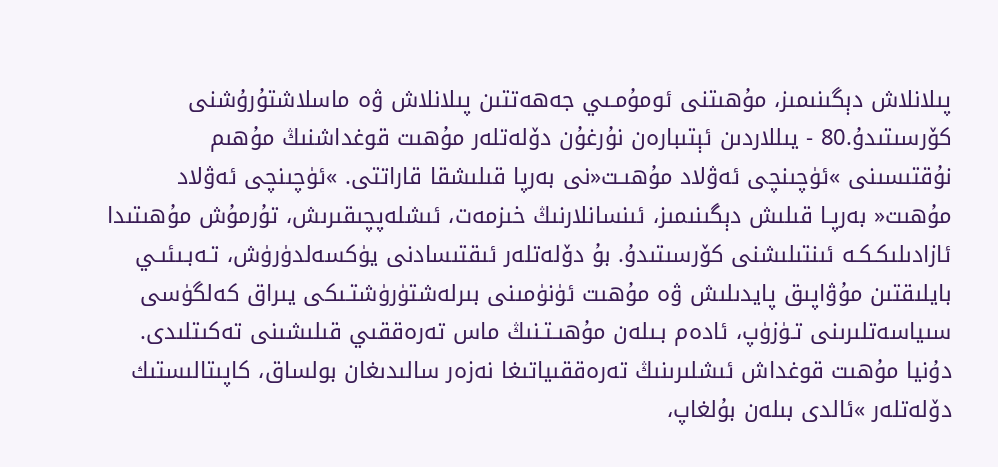پىلانلاش دېگىنىمىز، مۇھىتنى ئومۇمـىي جەھەتتىن پىلانلاش ۋە ماسلاشتۇرۇشنى كۆرسىتىدۇ.80 - يىللاردىن ئېتىبارەن نۇرغۇن دۆلەتلەر مۇھىت قوغداشنىڭ مۇھىم نۇقتىسىنى »ئۈچىنچى ئەۋلاد مۇھىـت«نى بەرپا قىلىشقا قاراتتى. »ئۈچىنچى ئەۋلاد مۇھىت« بەرپـا قىلىش دېگىنىمىز، ئىنسانلارنىڭ خىزمەت، ئىشلەپچىقىرىش، تۇرمۇش مۇھىتىدا ئازادىلىكـكـە ئىنتىلىشنى كۆرسىتىدۇ. بۇ دۆلەتلەر ئىقتىسادنى يۈكسەلدۈرۈش، تـەبـىئىـي بايلىقتىن مۇۋاپىق پايدىلىش ۋە مۇھىت ئۈنۈمىنى بىرلەشتۈرۈشتـىكى يىراق كەلگۈسى سىياسەتلىرىنى تـۈزۈپ، ئادەم بـىلەن مۇھىـتـنىڭ ماس تەرەققىي قىلىشىنى تەكىتلىدى.
دۇنيا مۇھىت قوغداش ئىشلىرىنىڭ تەرەققىياتىغا نەزەر سالىدىغان بولساق، كاپىتالىستىك دۆلەتلەر »ئالدى بىلەن بۇلغاپ،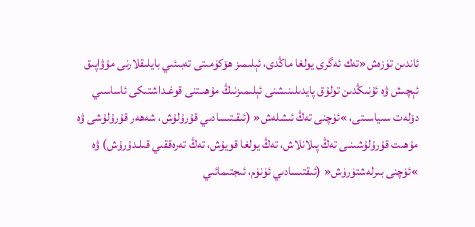ئاندىن تۈزەش«تەك ئەگرى يولغا ماڭدى، ئېلىمىز ھۆكۈمىتى تەبىئىي بايلىقلارنى مۇۋاپىق ئېچىش ۋە ئۇنىڭدىن تولۇق پايدىلىنىشنى ئېلىمىزنىڭ مۇھىـتنى قوغـداشتىكى ئاساسىي دۆلەت سىياسىتى، »ئۈچنى تەڭ ئىشلەش« (ئىقـتىسادىي قۇرۇلۇش، شەھەر قۇرۇلۇشى ۋە مۇھىت قۇرۇلۇشىنـى تەڭ پىلانلاش، تەڭ يولغا قويۇش، تەڭ تەرەققىي قىلـدۇرۇش) ۋە »ئۈچنى بىرلەشتۈرۈش« (ئىقتىسادىي ئۈنۈم، ئىجتىمائىي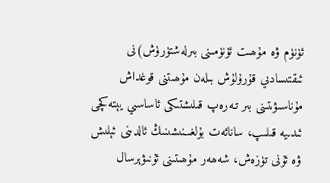ئۈنۈم ۋە مۇھىت ئۈنۈمىنى بىرلەشتۈرۈش)نى ئىقتىسادىي قۇرۇلۇش بىلەن مۇھىتنى قوغداش مۇناسىۋىتىنى بىر تـەرەپ قىلىشتىكى ئاساسىي يېتەكچى ئىدىيە قىلىپ، سانائەت بۇلغىـنىشىنىڭ ئالدىنى ئېلىش ۋە ئۇنى تۈزەش، شەھەر مۇھىتىنى ئۇنىۋېرسال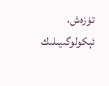تۈزەش، ئېكولوگىيىلىك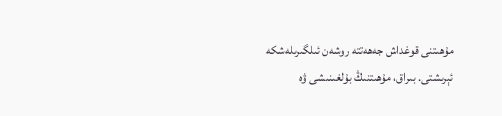مۇھىتنى قوغداش جەھەتتە روشەن ئىلگىرىلەشكە ئېرىشتى. بىراق، مۇھىتنىڭ بۇلغىنىشى ۋە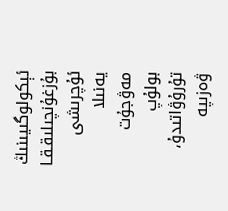ئېكولوگىيىنىڭ بۇزغۇنچىلىقـقـا ئۇچرىشى يەنىلا مەۋجۇت بولۇپ تۇرۇۋاتىدۇ، ۋەزىپە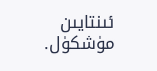ئىنتايىن مۈشكۈل.